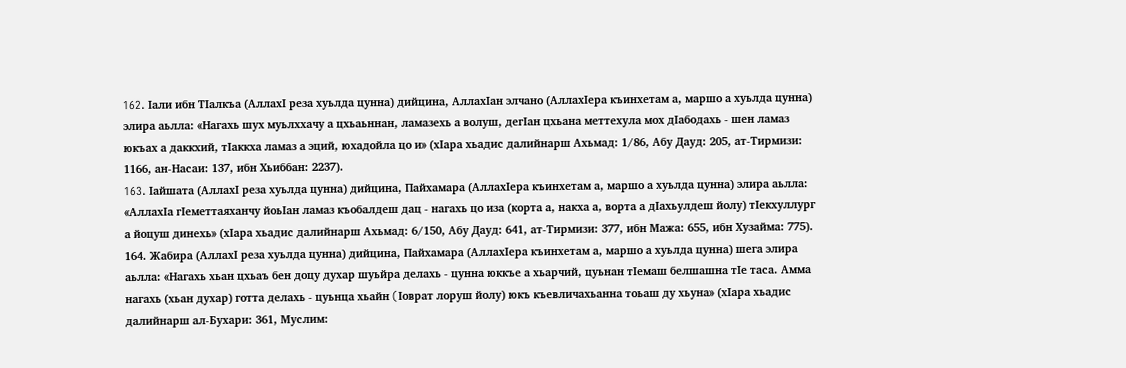162. Iали ибн ТIалкъа (АллахI реза хуьлда цунна) дийцина, АллахIан элчано (АллахIера къинхетам а, маршо а хуьлда цунна) элира аьлла: «Нагахь шух муьлххачу а цхьаьннан, ламазехь а волуш, дегIан цхьана меттехула мох дIабодахь - шен ламаз юкъах а даккхий, тIаккха ламаз а эций, юхадойла цо и» (хIара хьадис далийнарш Ахьмад: 1/86, Абу Дауд: 205, ат-Тирмизи: 1166, ан-Насаи: 137, ибн Хьиббан: 2237).
163. Iайшата (АллахI реза хуьлда цунна) дийцина, Пайхамара (АллахIера къинхетам а, маршо а хуьлда цунна) элира аьлла: «АллахIа гIеметтаяханчу йоьIан ламаз къобалдеш дац - нагахь цо иза (корта а, накха а, ворта а дIахьулдеш йолу) тIекхуллург а йоцуш динехь» (хIара хьадис далийнарш Ахьмад: 6/150, Абу Дауд: 641, ат-Тирмизи: 377, ибн Мажа: 655, ибн Хузайма: 775).
164. Жабира (АллахI реза хуьлда цунна) дийцина, Пайхамара (АллахIера къинхетам а, маршо а хуьлда цунна) шега элира аьлла: «Нагахь хьан цхьаъ бен доцу духар шуьйра делахь - цунна юккъе а хьарчий, цуьнан тIемаш белшашна тIе таса. Амма нагахь (хьан духар) готта делахь - цуьнца хьайн (Iоврат лоруш йолу) юкъ къевличахьанна тоьаш ду хьуна» (хIара хьадис далийнарш ал-Бухари: 361, Муслим: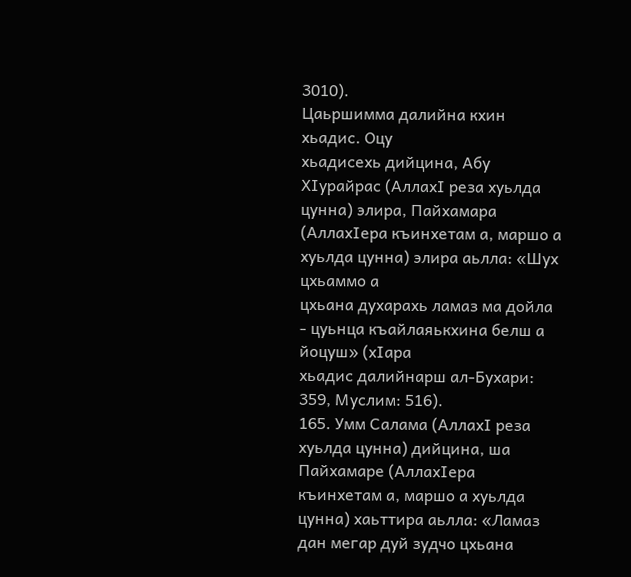3010).
Цаьршимма далийна кхин хьадис. Оцу
хьадисехь дийцина, Абу ХIурайрас (АллахI реза хуьлда цунна) элира, Пайхамара
(АллахIера къинхетам а, маршо а хуьлда цунна) элира аьлла: «Шух цхьаммо а
цхьана духарахь ламаз ма дойла - цуьнца къайлаяькхина белш а йоцуш» (хIара
хьадис далийнарш ал-Бухари: 359, Муслим: 516).
165. Умм Салама (АллахI реза хуьлда цунна) дийцина, ша Пайхамаре (АллахIера къинхетам а, маршо а хуьлда цунна) хаьттира аьлла: «Ламаз дан мегар дуй зудчо цхьана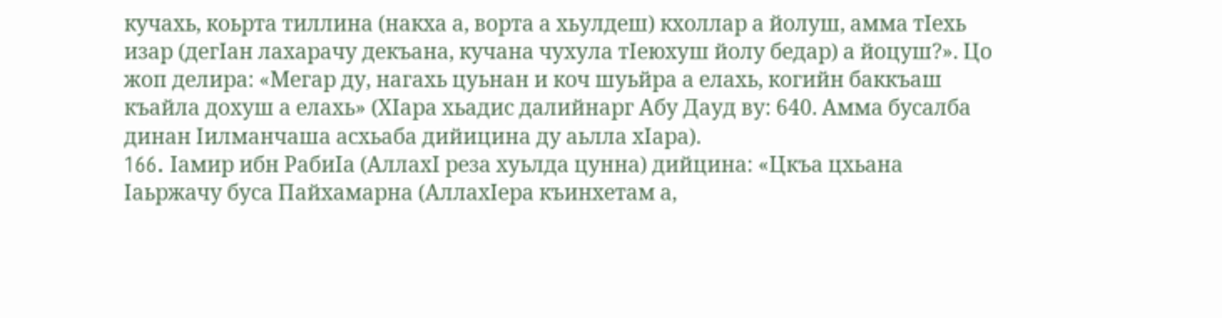кучахь, коьрта тиллина (накха а, ворта а хьулдеш) кхоллар а йолуш, амма тIехь изар (дегIан лахарачу декъана, кучана чухула тIеюхуш йолу бедар) а йоцуш?». Цо жоп делира: «Мегар ду, нагахь цуьнан и коч шуьйра а елахь, когийн баккъаш къайла дохуш а елахь» (ХIара хьадис далийнарг Абу Дауд ву: 640. Амма бусалба динан Iилманчаша асхьаба дийицина ду аьлла хIара).
166. Iамир ибн РабиIа (АллахI реза хуьлда цунна) дийцина: «Цкъа цхьана Iаьржачу буса Пайхамарна (АллахIера къинхетам а,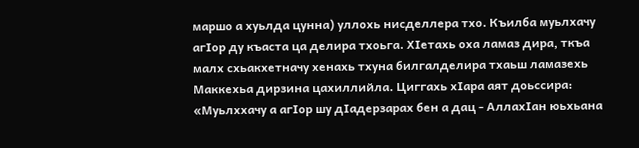маршо а хуьлда цунна) уллохь нисделлера тхо. Къилба муьлхачу агIор ду къаста ца делира тхоьга. ХIетахь оха ламаз дира, ткъа малх схьакхетначу хенахь тхуна билгалделира тхаьш ламазехь Маккехьа дирзина цахиллийла. Циггахь хIара аят доьссира: «Муьлххачу а агIор шу дIадерзарах бен а дац - АллахIан юьхьана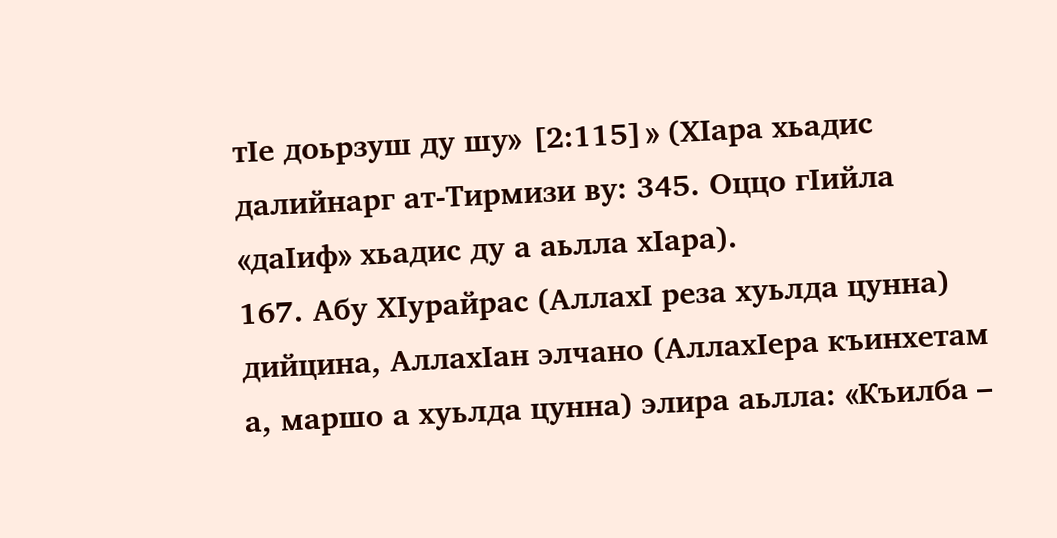тIе доьрзуш ду шу» [2:115]» (ХIара хьадис далийнарг ат-Тирмизи ву: 345. Оццо гIийла «даIиф» хьадис ду а аьлла хIара).
167. Абу ХIурайрас (АллахI реза хуьлда цунна) дийцина, АллахIан элчано (АллахIера къинхетам а, маршо а хуьлда цунна) элира аьлла: «Къилба –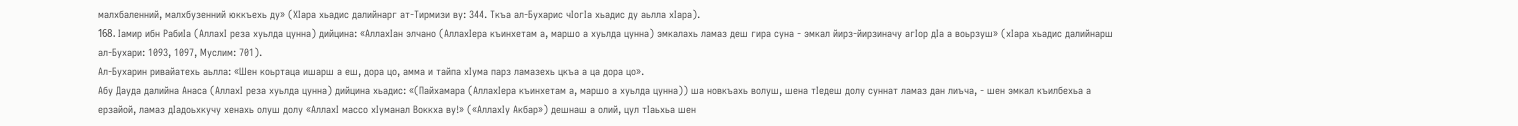малхбаленний, малхбузенний юккъехь ду» (ХIара хьадис далийнарг ат-Тирмизи ву: 344. Ткъа ал-Бухарис чIогIа хьадис ду аьлла хIара).
168. Iамир ибн РабиIа (АллахI реза хуьлда цунна) дийцина: «АллахIан элчано (АллахIера къинхетам а, маршо а хуьлда цунна) эмкалахь ламаз деш гира суна - эмкал йирз-йирзиначу агIор дIа а воьрзуш» (хIара хьадис далийнарш ал-Бухари: 1093, 1097, Муслим: 701).
Ал-Бухарин ривайатехь аьлла: «Шен коьртаца ишарш а еш, дора цо, амма и тайпа хIума парз ламазехь цкъа а ца дора цо».
Абу Дауда далийна Анаса (АллахI реза хуьлда цунна) дийцина хьадис: «(Пайхамара (АллахIера къинхетам а, маршо а хуьлда цунна)) ша новкъахь волуш, шена тIедеш долу суннат ламаз дан лиъча, - шен эмкал къилбехьа а ерзайой, ламаз дIадоьхкучу хенахь олуш долу «АллахI массо хIуманал Воккха ву!» («АллахIу Акбар») дешнаш а олий, цул тIаьхьа шен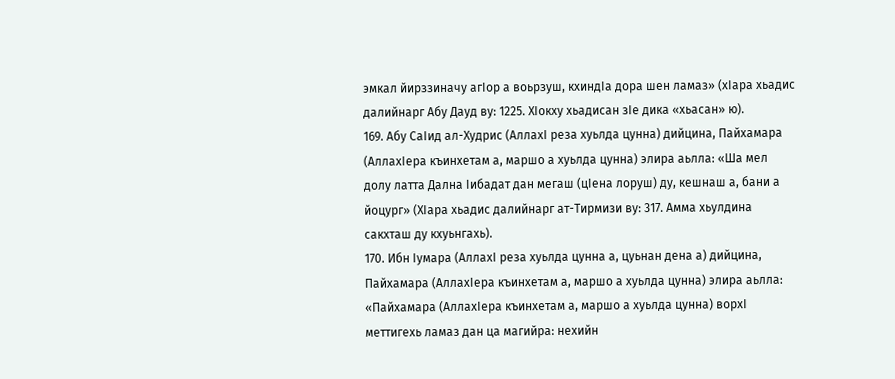эмкал йирззиначу агIор а воьрзуш, кхиндIа дора шен ламаз» (хIара хьадис далийнарг Абу Дауд ву: 1225. ХIокху хьадисан зIе дика «хьасан» ю).
169. Абу СаIид ал-Худрис (АллахI реза хуьлда цунна) дийцина, Пайхамара (АллахIера къинхетам а, маршо а хуьлда цунна) элира аьлла: «Ша мел долу латта Дална Iибадат дан мегаш (цIена лоруш) ду, кешнаш а, бани а йоцург» (ХIара хьадис далийнарг ат-Тирмизи ву: 317. Амма хьулдина сакхташ ду кхуьнгахь).
170. Ибн Iумара (АллахI реза хуьлда цунна а, цуьнан дена а) дийцина, Пайхамара (АллахIера къинхетам а, маршо а хуьлда цунна) элира аьлла: «Пайхамара (АллахIера къинхетам а, маршо а хуьлда цунна) ворхI меттигехь ламаз дан ца магийра: нехийн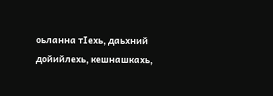оьланна тIехь, даьхний дойийлехь, кешнашкахь,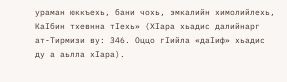ураман юккъехь, бани чохь, эмкалийн химолийлехь, КаIбин тхевнна тIехь» (ХIара хьадис далийнарг ат-Тирмизи ву: 346. Оццо гIийла «даIиф» хьадис ду а аьлла хIара).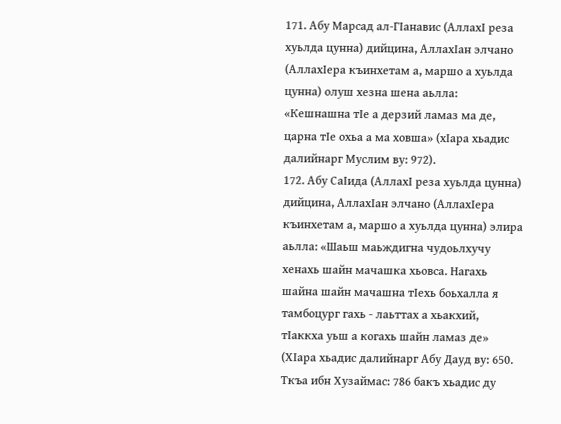171. Абу Марсад ал-ГIанавис (АллахI реза хуьлда цунна) дийцина, АллахIан элчано (АллахIера къинхетам а, маршо а хуьлда цунна) олуш хезна шена аьлла: «Кешнашна тIе а дерзий ламаз ма де, царна тIе охьа а ма ховша» (хIара хьадис далийнарг Муслим ву: 972).
172. Абу СаIида (АллахI реза хуьлда цунна) дийцина, АллахIан элчано (АллахIера къинхетам а, маршо а хуьлда цунна) элира аьлла: «Шаьш маьждигна чудоьлхучу хенахь шайн мачашка хьовса. Нагахь шайна шайн мачашна тIехь боьхалла я тамбоцург гахь - лаьттах а хьакхий, тIаккха уьш а когахь шайн ламаз де» (ХIара хьадис далийнарг Абу Дауд ву: 650. Ткъа ибн Хузаймас: 786 бакъ хьадис ду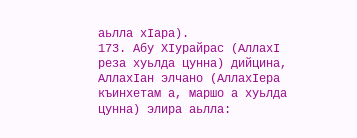аьлла хIара).
173. Абу ХIурайрас (АллахI реза хуьлда цунна) дийцина, АллахIан элчано (АллахIера къинхетам а, маршо а хуьлда цунна) элира аьлла: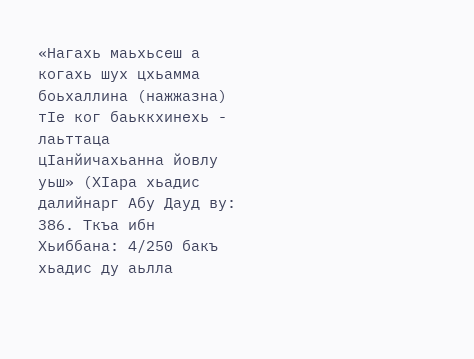«Нагахь маьхьсеш а когахь шух цхьамма боьхаллина (нажжазна) тIе ког баьккхинехь - лаьттаца цIанйичахьанна йовлу уьш» (ХIара хьадис далийнарг Абу Дауд ву: 386. Ткъа ибн Хьиббана: 4/250 бакъ хьадис ду аьлла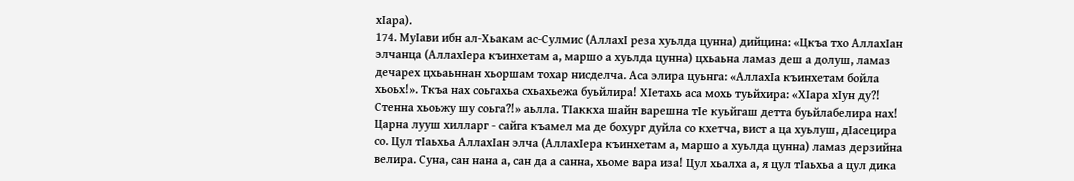хIара).
174. МуIави ибн ал-Хьакам ас-Сулмис (АллахI реза хуьлда цунна) дийцина: «Цкъа тхо АллахIан элчанца (АллахIера къинхетам а, маршо а хуьлда цунна) цхьаьна ламаз деш а долуш, ламаз дечарех цхьаьннан хьоршам тохар нисделча. Аса элира цуьнга: «АллахIа къинхетам бойла хьоьх!». Ткъа нах соьгахьа схьахьежа буьйлира! ХIетахь аса мохь туьйхира: «ХIара хIун ду?! Стенна хьоьжу шу соьга?!» аьлла. ТIаккха шайн варешна тIе куьйгаш детта буьйлабелира нах! Царна лууш хилларг - сайга къамел ма де бохург дуйла со кхетча, вист а ца хуьлуш, дIасецира со. Цул тIаьхьа АллахIан элча (АллахIера къинхетам а, маршо а хуьлда цунна) ламаз дерзийна велира. Суна, сан нана а, сан да а санна, хьоме вара иза! Цул хьалха а, я цул тIаьхьа а цул дика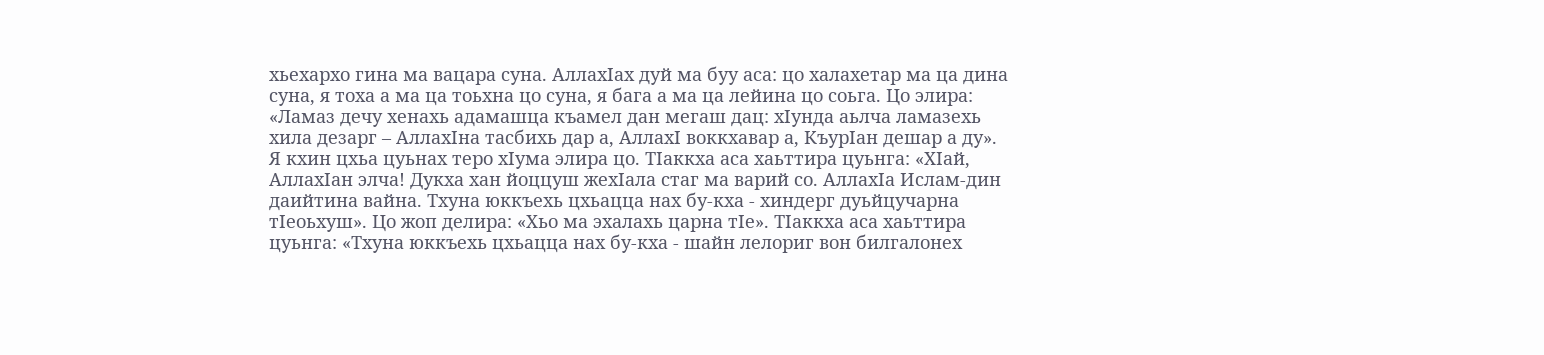хьехархо гина ма вацара суна. АллахIах дуй ма буу аса: цо халахетар ма ца дина суна, я тоха а ма ца тоьхна цо суна, я бага а ма ца лейина цо соьга. Цо элира: «Ламаз дечу хенахь адамашца къамел дан мегаш дац: хIунда аьлча ламазехь хила дезарг – АллахIна тасбихь дар а, АллахI воккхавар а, КъурIан дешар а ду». Я кхин цхьа цуьнах теро хIума элира цо. ТIаккха аса хаьттира цуьнга: «ХIай, АллахIан элча! Дукха хан йоццуш жехIала стаг ма варий со. АллахIа Ислам-дин даийтина вайна. Тхуна юккъехь цхьацца нах бу-кха - хиндерг дуьйцучарна тIеоьхуш». Цо жоп делира: «Хьо ма эхалахь царна тIе». ТIаккха аса хаьттира цуьнга: «Тхуна юккъехь цхьацца нах бу-кха - шайн лелориг вон билгалонех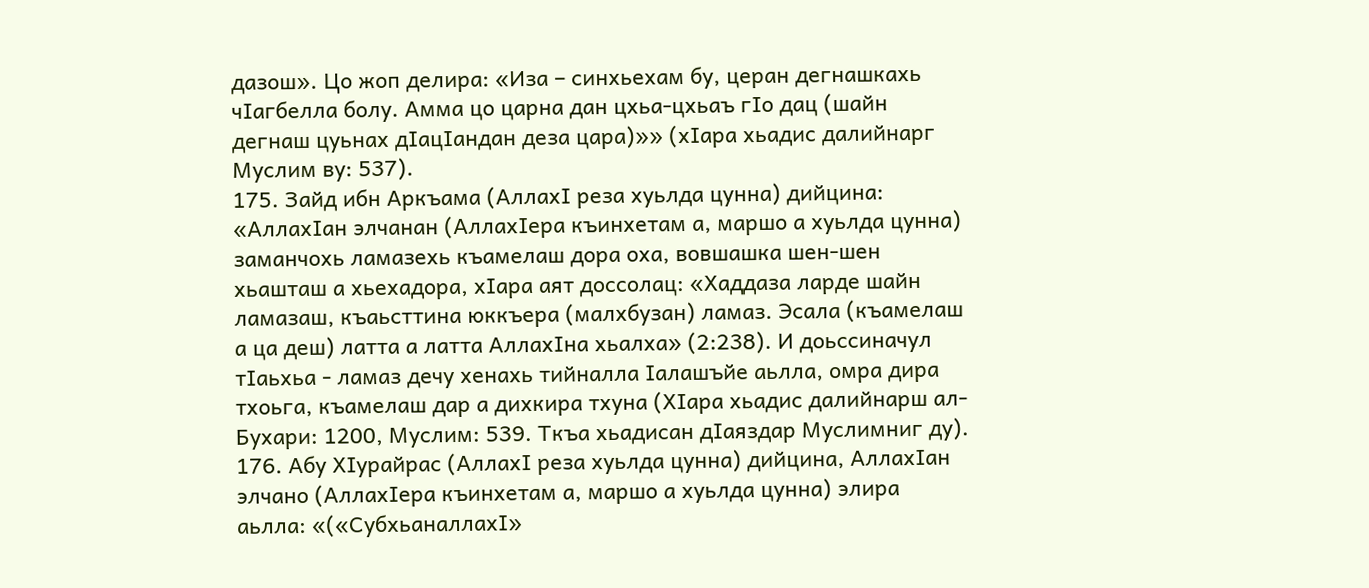дазош». Цо жоп делира: «Иза – синхьехам бу, церан дегнашкахь чIагбелла болу. Амма цо царна дан цхьа-цхьаъ гIо дац (шайн дегнаш цуьнах дIацIандан деза цара)»» (хIара хьадис далийнарг Муслим ву: 537).
175. Зайд ибн Аркъама (АллахI реза хуьлда цунна) дийцина: «АллахIан элчанан (АллахIера къинхетам а, маршо а хуьлда цунна) заманчохь ламазехь къамелаш дора оха, вовшашка шен-шен хьашташ а хьехадора, хIара аят доссолац: «Хаддаза ларде шайн ламазаш, къаьсттина юккъера (малхбузан) ламаз. Эсала (къамелаш а ца деш) латта а латта АллахIна хьалха» (2:238). И доьссиначул тIаьхьа - ламаз дечу хенахь тийналла Iалашъйе аьлла, омра дира тхоьга, къамелаш дар а дихкира тхуна (ХIара хьадис далийнарш ал-Бухари: 1200, Муслим: 539. Ткъа хьадисан дIаяздар Муслимниг ду).
176. Абу ХIурайрас (АллахI реза хуьлда цунна) дийцина, АллахIан элчано (АллахIера къинхетам а, маршо а хуьлда цунна) элира аьлла: «(«СубхьаналлахI»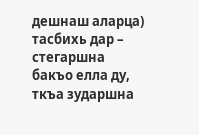дешнаш аларца) тасбихь дар – стегаршна бакъо елла ду, ткъа зударшна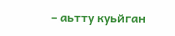– аьтту куьйган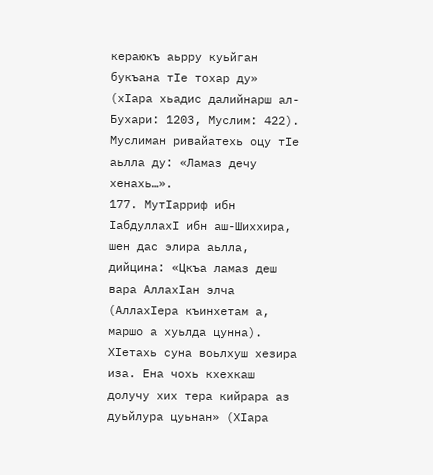кераюкъ аьрру куьйган букъана тIе тохар ду» (хIара хьадис далийнарш ал-Бухари: 1203, Муслим: 422).
Муслиман ривайатехь оцу тIе аьлла ду: «Ламаз дечу хенахь…».
177. МутIарриф ибн IабдуллахI ибн аш-Шиххира, шен дас элира аьлла, дийцина: «Цкъа ламаз деш вара АллахIан элча (АллахIера къинхетам а, маршо а хуьлда цунна). ХIетахь суна воьлхуш хезира иза. Ена чохь кхехкаш долучу хих тера кийрара аз дуьйлура цуьнан» (ХIара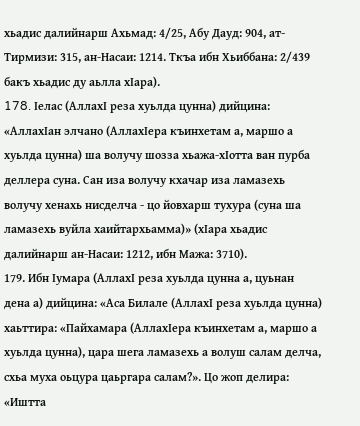хьадис далийнарш Ахьмад: 4/25, Абу Дауд: 904, ат-Тирмизи: 315, ан-Насаи: 1214. Ткъа ибн Хьиббана: 2/439 бакъ хьадис ду аьлла хIара).
178. Iелас (АллахI реза хуьлда цунна) дийцина: «АллахIан элчано (АллахIера къинхетам а, маршо а хуьлда цунна) ша волучу шозза хьажа-хIотта ван пурба деллера суна. Сан иза волучу кхачар иза ламазехь волучу хенахь нисделча - цо йовхарш тухура (суна ша ламазехь вуйла хаийтархьамма)» (хIара хьадис далийнарш ан-Насаи: 1212, ибн Мажа: 3710).
179. Ибн Iумара (АллахI реза хуьлда цунна а, цуьнан дена а) дийцина: «Аса Билале (АллахI реза хуьлда цунна) хаьттира: «Пайхамара (АллахIера къинхетам а, маршо а хуьлда цунна), цара шега ламазехь а волуш салам делча, схьа муха оьцура цаьргара салам?». Цо жоп делира: «Иштта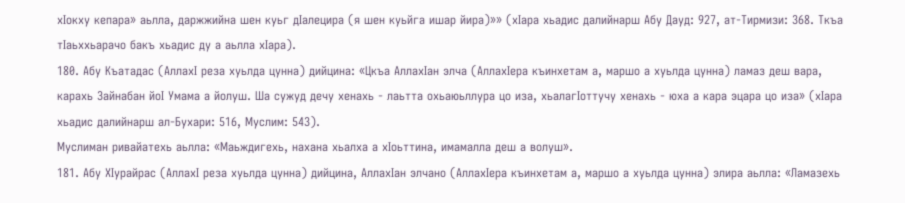хIокху кепара» аьлла, даржжийна шен куьг дIалецира (я шен куьйга ишар йира)»» (хIара хьадис далийнарш Абу Дауд: 927, ат-Тирмизи: 368. Ткъа тIаьххьарачо бакъ хьадис ду а аьлла хIара).
180. Абу Къатадас (АллахI реза хуьлда цунна) дийцина: «Цкъа АллахIан элча (АллахIера къинхетам а, маршо а хуьлда цунна) ламаз деш вара, карахь Зайнабан йоI Умама а йолуш. Ша сужуд дечу хенахь - лаьтта охьаюьллура цо иза, хьалагIоттучу хенахь - юха а кара эцара цо иза» (хIара хьадис далийнарш ал-Бухари: 516, Муслим: 543).
Муслиман ривайатехь аьлла: «Маьждигехь, нахана хьалха а хIоьттина, имамалла деш а волуш».
181. Абу ХIурайрас (АллахI реза хуьлда цунна) дийцина, АллахIан элчано (АллахIера къинхетам а, маршо а хуьлда цунна) элира аьлла: «Ламазехь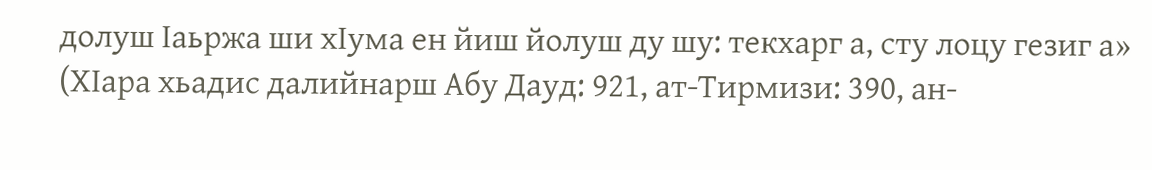долуш Iаьржа ши хIума ен йиш йолуш ду шу: текхарг а, сту лоцу гезиг а» (ХIара хьадис далийнарш Абу Дауд: 921, ат-Тирмизи: 390, ан-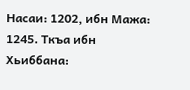Насаи: 1202, ибн Мажа: 1245. Ткъа ибн Хьиббана: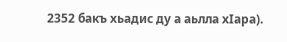2352 бакъ хьадис ду а аьлла хIара).